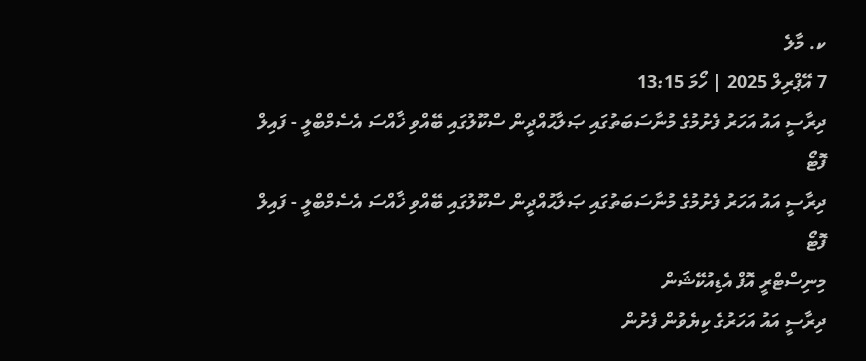ކ. މާލެ
7 އޭޕްރިލް 2025 | ހޯމަ 13:15
ދިރާސީ އައު އަހަރު ފެށުމުގެ މުނާސަބަތުގައި ޞަލާޙުއްދީން ސްކޫލުގައި ބޭއްވި ޚާއްސަ އެސެމްބްލީ - ފައިލް ފޮޓޯ
ދިރާސީ އައު އަހަރު ފެށުމުގެ މުނާސަބަތުގައި ޞަލާޙުއްދީން ސްކޫލުގައި ބޭއްވި ޚާއްސަ އެސެމްބްލީ - ފައިލް ފޮޓޯ
މިނިސްޓްރީ އޮފް އެޑިއުކޭޝަން
ދިރާސީ އައު އަހަރުގެ ކިޔެވުން ފެށުން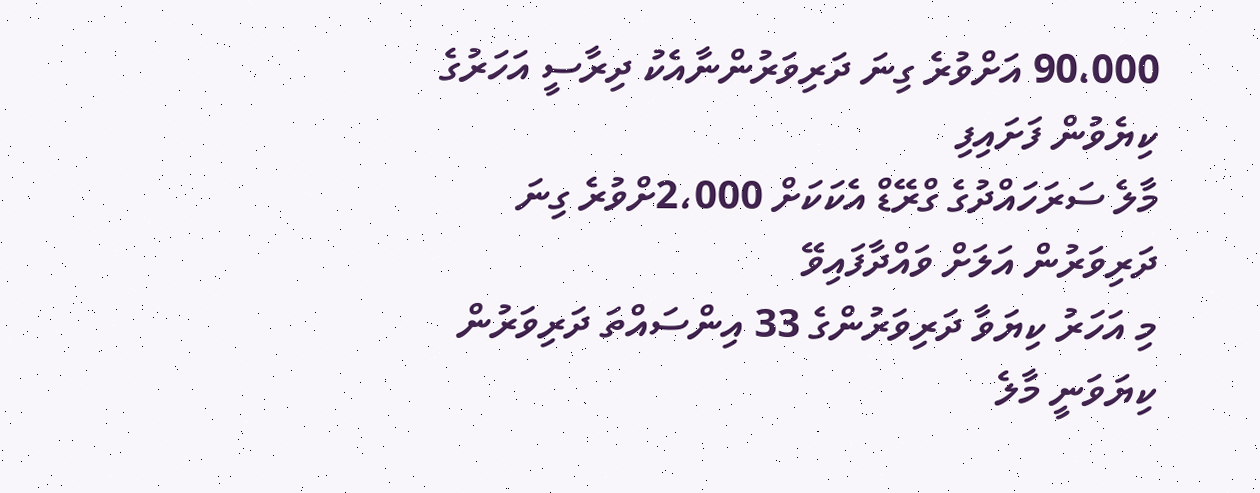90،000 އަށްވުރެ ގިނަ ދަރިވަރުންނާއެކު ދިރާސީ އަހަރުގެ ކިޔެވުން ފަށައިފި
މާލެ ސަރަހައްދުގެ ގްރޭޑް އެކަކަށް 2،000ށްވުރެ ގިނަ ދަރިވަރުން އަލަށް ވައްދާފައިވޭ
މި އަހަރު ކިޔަވާ ދަރިވަރުންގެ 33 އިންސައްތަ ދަރިވަރުން ކިޔަވަނީ މާލެ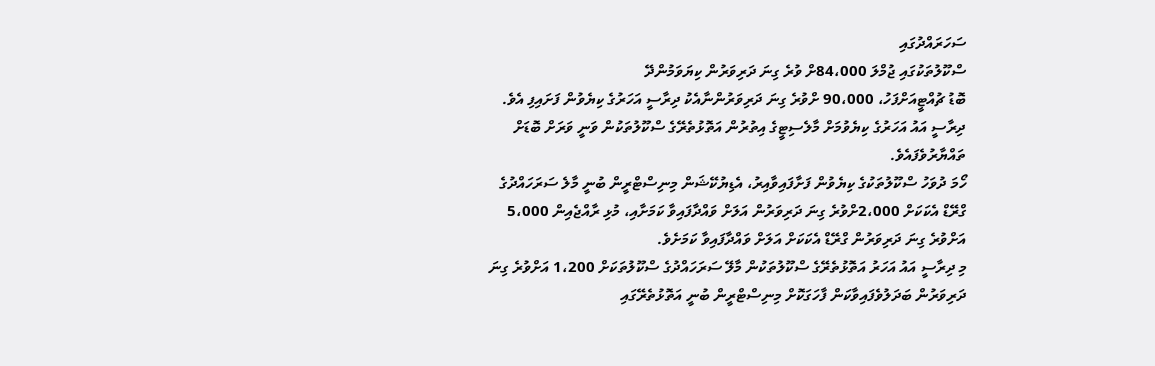ސަހަރައްދުގައި
ސްކޫލުތަކުގައި ޖުމްލަ 84،000ށް ވުރެ ގިނަ ދަރިވަރުން ކިޔަވަމުންދޭ
ބޮޑު ޗުއްޓީއަށްފަހު، 90،000 ށްވުރެ ގިނަ ދަރިވަރުންނާއެކު ދިރާސީ އަހަރުގެ ކިޔެވުން ފަށައިފި އެވެ.
ދިރާސީ އައު އަހަރުގެ ކިޔެވުމަށް މާލެސިޓީގެ އިތުރުން އަތޮޅުތެރޭގެ ސްކޫލުތަކުން ވަނީ ވަރަށް ބޮޑަށް ތައްޔާރުވެފައެވެ.
ހޯމަ ދުވަހު ސްކޫލުތަކުގެ ކިޔެވުން ފަށާފައިވާއިރު، އެޑިޔުކޭޝަން މިނިސްޓްރީން ބުނީ މާލެ ސަރަހައްދުގެ ގްރޭޑް އެކަކަށް 2،000ށްވުރެ ގިނަ ދަރިވަރުން އަލަށް ވައްދާފައިވާ ކަމަށާއި، މުޅި ރާއްޖެއިން 5،000 އަށްވުރެ ގިނަ ދަރިވަރުން ގްރޭޑް އެކަކަށް އަލަށް ވައްދާފައިވާ ކަމަށެވެ.
މި ދިރާސީ އައު އަހަރު އަތޮޅުތެރޭގެ ސްކޫލުތަކުން މާލޭ ސަރަހައްދުގެ ސްކޫލުތަކަށް 1،200 އަށްވުރެ ގިނަ ދަރިވަރުން ބަދަލުވެފައިވާކަން ފާހަގަކޮށް މިނިސްޓްރީން ބުނީ އަތޮޅުތެރޭގައި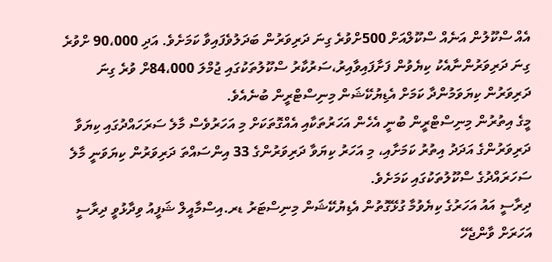އެއް ސްކޫލުން އަނެއް ސްކޫލްއަށް 500ށްވުރެ ގިނަ ދަރިވަރުން ބަދަލުވެފައިވާ ކަމަށެވެ. އަދި 90،000 ށްވުރެ ގިނަ ދަރިވަރުންނާއެކު ކިޔެވުން ފަށާފައިވާއިރު،ސަރުކާރު ސްކޫލުތަކުގައި ޖުމްލަ 84،000ށް ވުރެ ގިނަ ދަރިވަރުން ކިޔަވަމުންދާ ކަމަށް އެޑިޔުކޭޝަން މިނިސްޓްރީން ބުނެއެވެ.
މީގެ އިތުރުން މިނިސްޓްރީން ބުނީ އެހެން އަހަރުތަކާއި އެއްގޮތަކަށް މި އަހަރުވެސް މާލެ ސަރަހައްދުގައި ކިޔަވާ ދަރިވަރުންގެ އަދަދު އިތުރު ކަމަށާއި، މި އަހަރު ކިޔަވާ ދަރިވަރުންގެ 33 އިންސައްތަ ދަރިވަރުން ކިޔަވަނީ މާލެ ސަހަރައްދުގެ ސްކޫލުތަކުގައި ކަމަށެވެ.
ދިރާސީ އައު އަހަރުގެ ކިޔެވުމާ ގުޅޭގޮތުން އެޑިޔުކޭޝަން މިނިސްޓަރު ޑރ.އިސްމާއީލް ޝަފީއު ވިދާޅުވީ ދިރާސީ އަހަރަށް ވާންޖެހޭ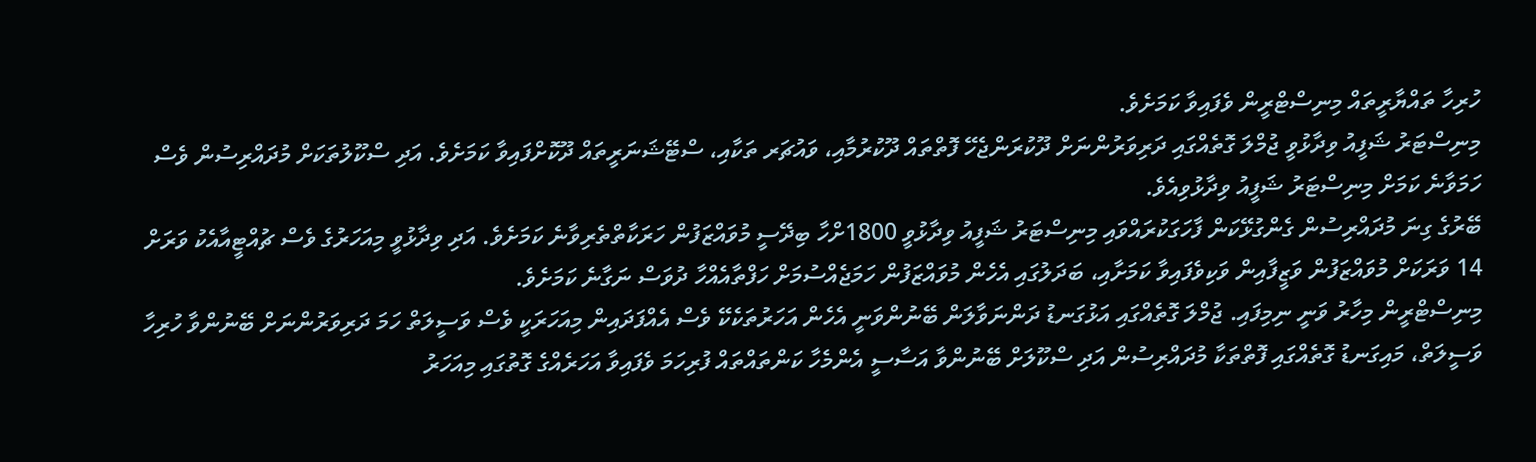ހުރިހާ ތައްޔާރީތައް މިނިސްޓްރީން ވެފައިވާ ކަމަށެވެ.
މިނިސްޓަރު ޝަފީއު ވިދާޅުވީ ޖުމްލަ ގޮތެއްގައި ދަރިވަރުންނަށް ދޫކުރަންޖެހޭ ފޮތްތައް ދޫކުރުމާއި، ވައުޗަރ ތަކާއި، ސްޓޭޝަނަރީތައް ދޫކޮށްފައިވާ ކަމަށެވެ. އަދި ސްކޫލުތަކަށް މުދައްރިސުން ވެސް ހަމަވާނެ ކަމަށް މިނިސްޓަރު ޝަފީއު ވިދާޅުވިއެވެ.
ބޭރުގެ ގިނަ މުދައްރިސުން ގެންގުޅޭކަން ފާހަގަކުރައްވައި މިނިސްޓަރު ޝަފީއު ވިދާޅުވީ 1800ށްހާ ބިދޭސީ މުވައްޒަފުން ހަރަކާތްތެރިވާނެ ކަމަށެވެ. އަދި ވިދާޅުވީ މިއަހަރުގެ ވެސް ޗުއްޓީއާއެކު ވަރަށް 14 ވަރަކަށް މުވައްޒަފުން ވަޒީފާއިން ވަކިވެފައިވާ ކަމަށާއި، ބަދަލުގައި އެހެން މުވައްޒަފުން ހަމަޖެއްސުމަށް ހަފްތާއެއްހާ ދުވަސް ނަގާނެ ކަމަށެވެ.
މިނިސްޓްރީން މިހާރު ވަނީ ނިމިފައި. ޖުމްލަ ގޮތެއްގައި އަޅުގަނޑު ދަންނަވާލަން ބޭނުންވަނީ އެހެން އަހަރުތަކެކޭ ވެސް އެއްފަދައިން މިއަހަރަކީ ވެސް ވަސީލަތް ހަމަ ދަރިވަރުންނަށް ބޭނުންވާ ހުރިހާ ވަސީލަތް، މައިގަނޑު ގޮތެއްގައި ފޮތްތަކާ މުދައްރިސުން އަދި ސްކޫލަށް ބޭނުންވާ އަސާސީ އެންމެހާ ކަންތައްތައް ފުރިހަމަ ވެފައިވާ އަހަރެއްގެ ގޮތުގައި މިއަހަރު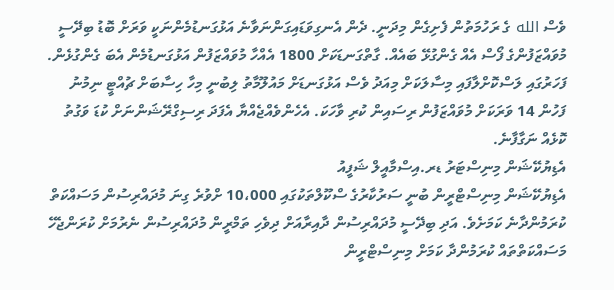ވެސް الله ގެ ރަހުމަތުން ފެށިގެން މިދަނީ. ދެން އެނގިވަޑައިގަންނަވާނެ އަޅުގަނޑުމެންނަކީ ވަރަށް ބޮޑު ބިދޭސީ މުވައްޒަފުންގެ ފޯސް އެއް ގެންގުޅޭ ބައެއް. ގާތްގަނޑަކަށް 1800 އެއްހާ މުވައްޒަފުން އަޅުގަނޑުމެން އެބަ ގެންގުޅެން. ފަހަރުގައި ލަސްކޮށްލާފައި މިސާލަކަށް މިއަދު ވެސް އަޅުގަނޑަށް މައުލޫމާތު ލިބުނީ މިހާ ހިސާބަށް ޗުއްޓީ ނިމުނު ފަހުން 14 ވަރަކަށް މުވައްޒަފުން ރިސައިން ކުރި ވާހަކަ. އެހެންވެއްޖެއްޔާ އެފަދަ ރިސިގްރޭޝަންނަށް ކުޑަ ވަގުތު ކޮޅެއް ނަގާފާނެ.
އެޑިޔުކޭޝަން މިނިސްޓަރު ޑރ.އިސްމާއީލް ޝަފީއު
އެޑިޔުކޭޝަން މިނިސްޓްރީން ބުނީ ސަރުކާރުގެ ސްކޫލްތަކުގައި 10،000 ށްވުރެ ގިނަ މުދައްރިސުން މަސައްކަތް ކުރަމުންދާނެ ކަމަށެވެ. އަދި ބިދޭސީ މުދައްރިސުން ދާއިރާއަށް ދިވެހި ތަމްރީން މުދައްރިސުން ނެރުމަށް ކުރަންޖެހޭ މަސައްކަތްތައް ކުރަމުންދާ ކަމަށް މިނިސްޓްރީން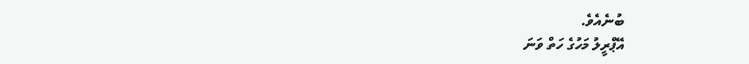ބުނެއެވެ.
އޭޕްރީލު މަހުގެ ހަތް ވަނަ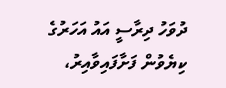ދުވަހު ދިރާސީ އައު އަހަރުގެ ކިޔެވުން ފަށާފައިވާއިރު،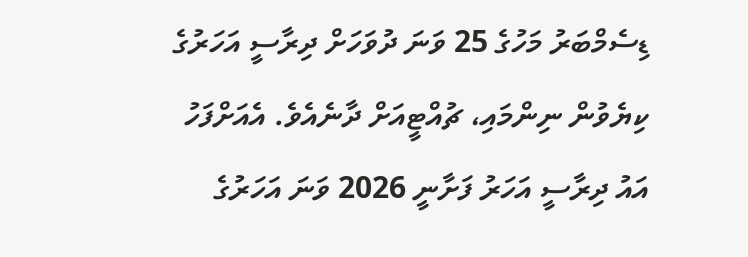ޑިސެމްބަރު މަހުގެ 25 ވަނަ ދުވަހަށް ދިރާސީ އަހަރުގެ ކިޔެވުން ނިންމައި، ޗުއްޓީއަށް ދާނެއެވެ. އެއަށްފަހު އައު ދިރާސީ އަހަރު ފަށާނީ 2026 ވަނަ އަހަރުގެ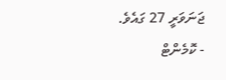ޖަނަވަރީ 27 ގައެވެ.
- ކޮމެންޓް